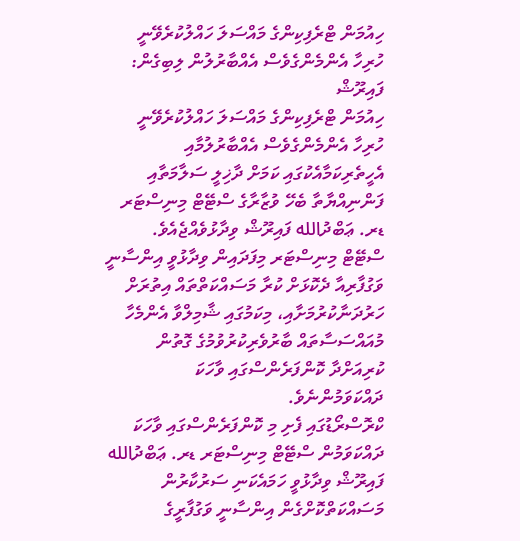ހިއުމަން ޓްރެފިކިންގެ މައްސަލަ ހައްލުކުރެވޭނީ ހުރިހާ އެންމެންގެވެސް އެއްބާރުލުން ލިބިގެން: ފައިރޫޝް
ހިއުމަން ޓްރެފިކިންގެ މައްސަލަ ހައްލުކުރެވޭނީ ހުރިހާ އެންމެންގެވެސް އެއްބާރުލުމާއި އެހީތެރިކަމާއެކުގައި ކަމަށް ދާޚިލީ ސަލާމަތާއި ފަންނިއްޔާތާ ބެހޭ ވުޒާރާގެ ސްޓޭޓް މިނިސްޓަރ ޑރ. ޢަބްދުالله ފައިރޫޝް ވިދާޅުވެއްޖެއެވެ.
ސްޓޭޓް މިނިސްޓަރ މިފަދައިން ވިދާޅުވީ އިންސާނީ ވަގުފާރިއާ ދެކޮޅަށް ކުރާ މަސައްކަތްތައް އިތުރަށް ހަރުދަނާކުރުމަށާއި، މިކަމުގައި ޝާމިލްވާ އެންމެހާ މުއައްސަސާތައް ބާރުވެރިކުރުވުމުގެ ގޮތުން ކުރިއަށްދާ ކޮންފަރެންސްގައި ވާހަކަ ދައްކަވަމުންނެވެ.
ކްރޮސްރޯޑުގައި ފެށި މި ކޮންފަރެންސްގައި ވާހަކަ ދައްކަވަމުން ސްޓޭޓް މިނިސްޓަރ ޑރ. ޢަބްދުالله ފައިރޫޝް ވިދާޅުވީ ހަމައެކަނި ސަރުކާރުން މަސައްކަތްކޮށްގެން އިންސާނީ ވަގުފާރީގެ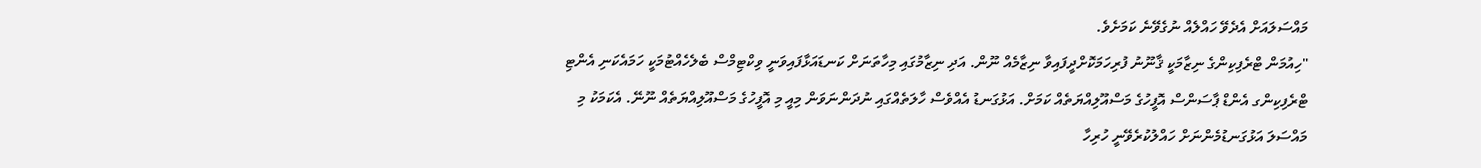މައްސަލައަށް އެދެވޭ ހައްލެއް ނުގެވޭނެ ކަމަށެވެ.
"ހިއުމަން ޓްރެފިކިންގެ ނިޒާމަކީ ޤާނޫނު ފުރިހަމަކޮށްދީފައިވާ ނިޒާމެއް ނޫން. އަދި ނިޒާމުގައި މިހާތަނަށް ކަނޑައަޅާފައިވަނީ ވިކްޓިމްސް ބެލެހެއްޓުމަކީ ހަމައެކަނި އެންޓި ޓްރެފިކިންގ އެންޑް ޕާސަންސް އޮފީހުގެ މަސްއޫލިއްޔަތެއް ކަމަށް. އަޅުގަނޑު އެއްވެސް ހާލަތެއްގައި ނުދަންނަވަން މިއީ މި އޮފީހުގެ މަސްއޫލިއްޔަތެއް ނޫނޭ. އެކަމަކު މި މައްސަލަ އަޅުގަނޑުމެންނަށް ހައްލުކުރެވޭނީ ހުރިހާ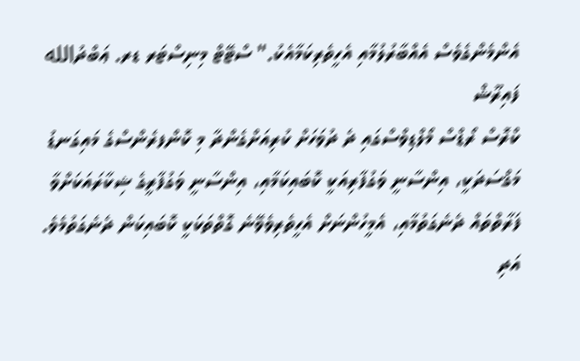އެންމެންގެވެސް އެއްބާރުލުމާއި އެހީތެރިކަމާއެކު." ސްޓޭޓް މިނިސްޓަރ ޑރ. ޢަބްދުالله ފައިރޫޝް
ކްރޮސް ރޯޑްސް މޯލްޑިވްސްގައި ދެ ދުވަހަށް ކުރިއަށްގެންދާ މި ކޮންފރެންސްގެ މައިގަނޑު މަޤްސަދަކީ، އިންސާނީ ވަގުފާރިއަކީ ކޮބައިކަމާއި، އިންސާނީ ވަގުފާރީގެ ޝިކާރައަކަށްވާ ފަރާތްތައް ދެނެގަތުމާއި، އެމީހުންނަށް އެހީތެރިވެވޭނެ ގޮތްތަކަކީ ކޮބައިކަން ދެނެގަތުމެވެ.
އަދި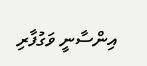އިންސާނީ ވަގުފާރި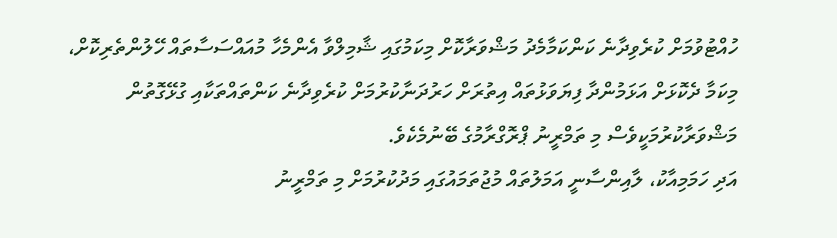ހުއްޓުވުމަށް ކުރެވިދާނެ ކަންކަމާމެދު މަޝްވަރާކޮށް މިކަމުގައި ޝާމިލްވާ އެންމެހާ މުއައްސަސާތައް ހޭލުންތެރިކޮށް، މިކަމާ ދެކޮޅަށް އަޅަމުންދާ ފިޔަވަޅުތައް އިތުރަށް ހަރުދަނާކުރުމަށް ކުރެވިދާނެ ކަންތައްތަކާއި ގުޅޭގޮތުން މަޝްވަރާކުރުމަކީވެސް މި ތަމްރީނު ޕްރޮގްރާމުގެ ބޭނުމެކެވެ.
އަދި ހަމަމިއާކު، ލާއިންސާނީ އަމަލުތައް މުޖުތަމައުގައި މަދުކުރުމަށް މި ތަމްރީނު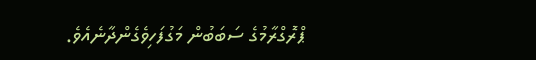ޕްރޮގްރާމުގެ ސަބަބުން މަގުފަހިވެގެންދާނެއެވެ.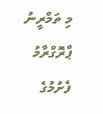މި ތަމްރީނު ޕްރޮގްރާމު ފެށުމުގެ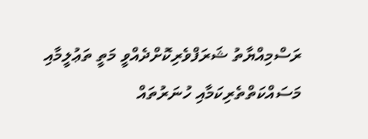ރަސްމިއްޔާތު ޝަރަފްވެރިކޮށްދެއްވީ މަތީ ތަޢުލީމާއި މަސައްކަތްތެރިކަމާއި ހުނަރުތައް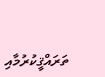ތަރައްޤީކުރުމާއި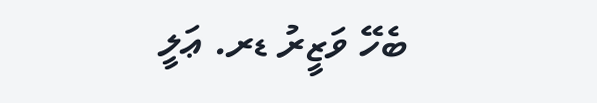ބެހޭ ވަޒީރު ޑރ. ޢަލީ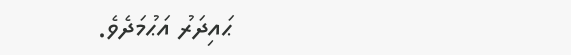ޙައިދަރު އަޙުމަދެވެ.